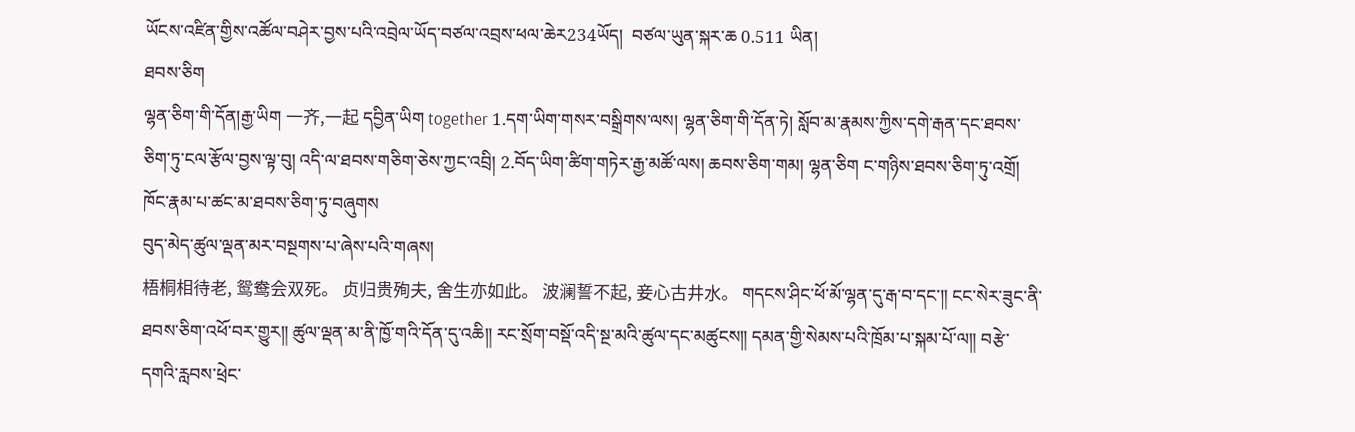ཡོངས་འཛིན་གྱིས་འཚོལ་བཤེར་བྱས་པའི་འབྲེལ་ཡོད་བཙལ་འབྲས་ཕལ་ཆེར234ཡོད།  བཙལ་ཡུན་སྐར་ཆ 0.511 ཡིན།
ཐབས་ཅིག
ལྷན་ཅིག་གི་དོན།རྒྱ་ཡིག 一齐,一起 དབྱིན་ཡིག together 1.དག་ཡིག་གསར་བསྒྲིགས་ལས། ལྷན་ཅིག་གི་དོན་ཏེ། སློབ་མ་རྣམས་ཀྱིས་དགེ་རྒན་དང་ཐབས་ཅིག་ཏུ་ངལ་རྩོལ་བྱས་ལྟ་བུ། འདི་ལ་ཐབས་གཅིག་ཅེས་ཀྱང་འབྲི། 2.བོད་ཡིག་ཚིག་གཏེར་རྒྱ་མཚོ་ལས། ཆབས་ཅིག་གམ། ལྷན་ཅིག ང་གཉིས་ཐབས་ཅིག་ཏུ་འགྲོ། ཁོང་རྣམ་པ་ཚང་མ་ཐབས་ཅིག་ཏུ་བཞུགས
བུད་མེད་ཚུལ་ལྡན་མར་བསྔགས་པ་ཞེས་པའི་གཞས།
梧桐相待老, 鸳鸯会双死。 贞归贵殉夫, 舍生亦如此。 波澜誓不起, 妾心古井水。 གདངས་ཤིང་ཕོ་མོ་ལྷན་དུ་རྒ་བ་དང་༎ ངང་སེར་ཟུང་ནི་ཐབས་ཅིག་འཕོ་བར་གྱུར༎ ཚུལ་ལྡན་མ་ནི་ཁྱོ་གའི་དོན་དུ་འཆི༎ རང་སྲོག་བསྡོ་འདི་སྔ་མའི་ཚུལ་དང་མཚུངས༎ དམན་གྱི་སེམས་པའི་ཁྲོམ་པ་སྐམ་པོ་ལ༎ བརྩེ་དགའི་རླབས་ཕྲེང་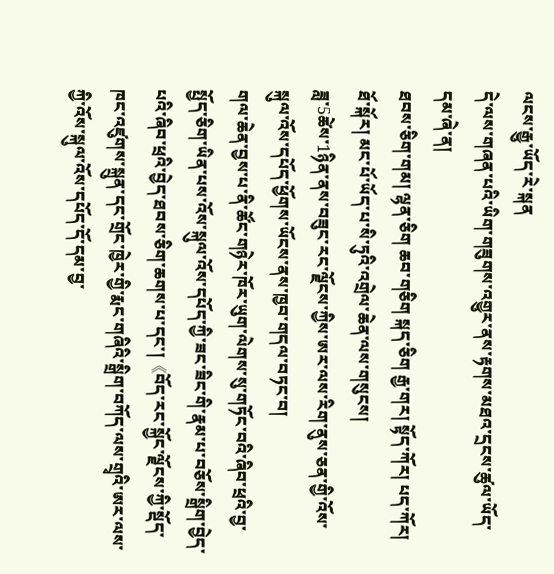ལངས་རྒྱུ་ཡོད་རེ་སྐན
དེ་ལས་གཞན་པའི་ཡིག་གཟུགས་འགྱུར་ནས་རྟགས་མཐའ་དྲངས་ཚུལ་ཡོད་དམ་ཞེ་ན།
ཐབས་ཅིག་གམ། ལྷན་ཅིག ཆབ་གཅིག སྐད་ཅིག རྒྱ་གར། སྟོད་ཀོར། པད་ཀོར། ཐོ་སྐོར། མང་པོ་ཡོད་པ་སི་ཏུའི་འགྲེལ་ཆེན་ལས་གསུངས།
ཟླ་5ཚེས་1ཉིན་ནས་བཟུང་རང་ལྗོངས་ཀྱིས་ཨར་ལས་རིག་ནུས་ཅན་གྱི་འོས་སྐུལ་འོས་དཔོད་ཕྱོགས་ཡོངས་ནས་ཁྱབ་གདལ་བཏང་བ།
གལ་ཆེན་བྱས་པ་ནི་ཚོང་གཉེར་ཁོར་ཡུག་ལེགས་སུ་གཏོང་བའི་ཞིབ་ཕྲའི་བྱ་སྤྱོད་ཅིག་ཡིན་པས་འོས་སྐུལ་འོས་དཔོད་ཀྱི་ཟང་ཟིང་གི་རྣམ་པ་བཅོས་སྒྲིག་བྱེད་པའི་ཞིབ་ཕྲའི་བྱེད་ཐབས་ཅིག་ཆགས་པ་དང་།《བོད་རང་སྐྱོང་ལྗོངས་ཀྱི་སྡོད་ཁང་འཛུགས་སྐྲུན་དང་གྲོང་ཁྱེར་གྱི་རྨང་གཞིའི་སྒྲིག་བཀོད་ལས་གྲྭའི་ཨར་ལས་ཀྱི་འོས་སྐུལ་འོས་དཔོད་དོ་དམ་བྱ་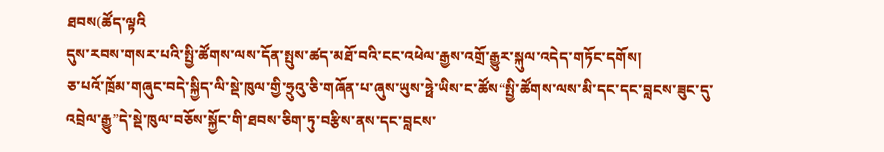ཐབས(ཚོད་ལྟའི
དུས་རབས་གསར་པའི་སྤྱི་ཚོགས་ལས་དོན་སྤུས་ཚད་མཐོ་བའི་ངང་འཕེལ་རྒྱས་འགྲོ་རྒྱུར་སྐུལ་འདེད་གཏོང་དགོས།
ཅ་པའོ་ཁྲོམ་གཞུང་བདེ་སྐྱིད་ལི་སྡེ་ཁུལ་གྱི་ཧྲུའུ་ཅི་གཞོན་པ་ཞུས་ཡུས་ཧྥེ་ཡིས་ང་ཚོས“སྤྱི་ཚོགས་ལས་མི་དང་དང་བླངས་ཟུང་དུ་འབྲེལ་རྒྱུ”དེ་སྡེ་ཁུལ་བཅོས་སྐྱོང་གི་ཐབས་ཅིག་ཏུ་བརྩིས་ནས་དང་བླངས་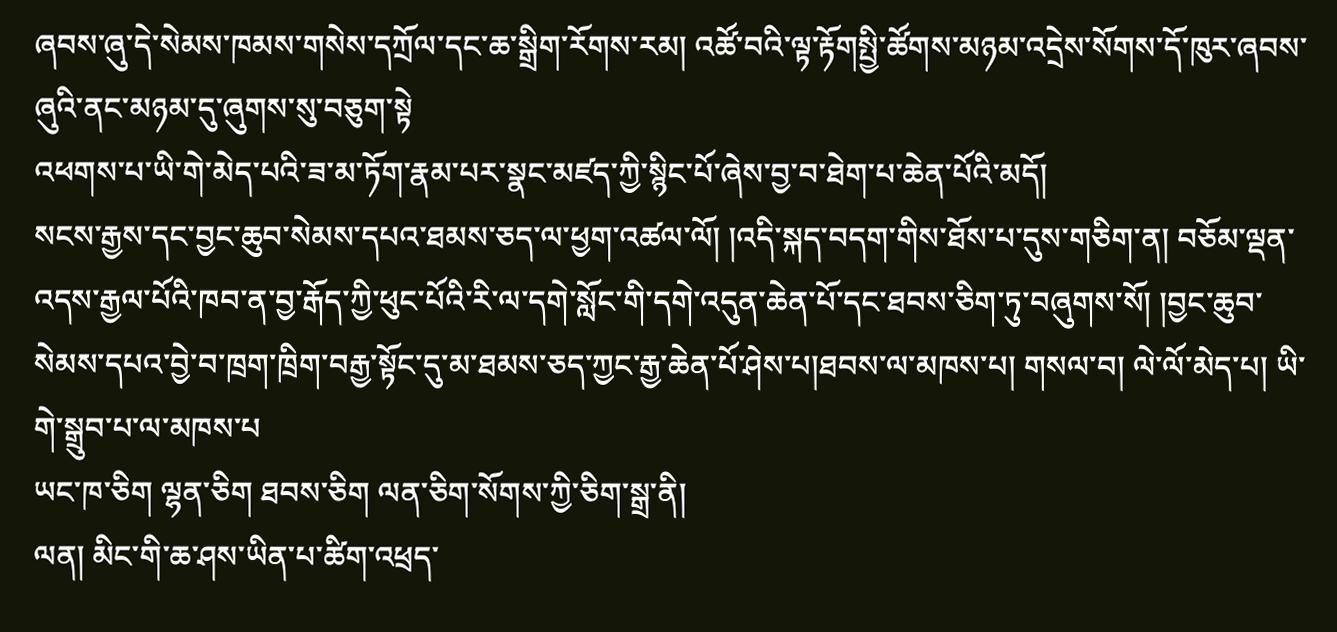ཞབས་ཞུ་དེ་སེམས་ཁམས་གསེས་དཀྲོལ་དང་ཆ་སྒྲིག་རོགས་རམ། འཚོ་བའི་ལྟ་རྟོགསྤྱི་ཚོགས་མཉམ་འདྲེས་སོགས་དོ་ཁུར་ཞབས་ཞུའི་ནང་མཉམ་དུ་ཞུགས་སུ་བཅུག་སྟེ
འཕགས་པ་ཡི་གེ་མེད་པའི་ཟ་མ་ཏོག་རྣམ་པར་སྣང་མཛད་ཀྱི་སྙིང་པོ་ཞེས་བྱ་བ་ཐེག་པ་ཆེན་པོའི་མདོ།
སངས་རྒྱས་དང་བྱང་ཆུབ་སེམས་དཔའ་ཐམས་ཅད་ལ་ཕྱག་འཚལ་ལོ། །འདི་སྐད་བདག་གིས་ཐོས་པ་དུས་གཅིག་ན། བཅོམ་ལྡན་འདས་རྒྱལ་པོའི་ཁབ་ན་བྱ་རྒོད་ཀྱི་ཕུང་པོའི་རི་ལ་དགེ་སློང་གི་དགེ་འདུན་ཆེན་པོ་དང་ཐབས་ཅིག་ཏུ་བཞུགས་སོ། །བྱང་ཆུབ་སེམས་དཔའ་བྱེ་བ་ཁྲག་ཁྲིག་བརྒྱ་སྟོང་དུ་མ་ཐམས་ཅད་ཀྱང་རྒྱ་ཆེན་པོ་ཤེས་པ།ཐབས་ལ་མཁས་པ། གསལ་བ། ལེ་ལོ་མེད་པ། ཡི་གེ་སྒྲུབ་པ་ལ་མཁས་པ
ཡང་ཁ་ཅིག ལྷན་ཅིག ཐབས་ཅིག ལན་ཅིག་སོགས་ཀྱི་ཅིག་སྒྲ་ནི།
ལན། མིང་གི་ཆ་ཤས་ཡིན་པ་ཚིག་འཕྲད་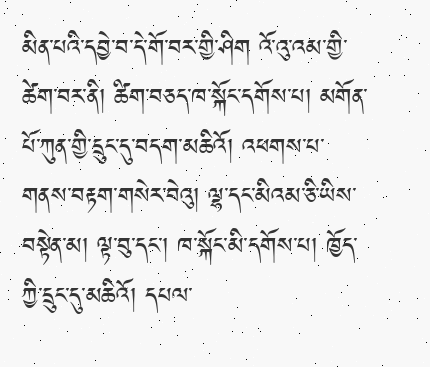མིན་པའི་དབྱེ་བ་དེ་གོ་བར་གྱི་ཤིག འོ་འུ་འམ་གྱི་ཚེག་བར་ནི། ཚིག་བཅད་ཁ་སྐོང་དགོས་པ། མགོན་པོ་ཀུན་གྱི་དྲུང་དུ་བདག་མཆིའོ། འཕགས་པ་གནས་བརྟག་གསེར་བེའུ། ལྷ་དང་མིའམ་ཅི་ཡིས་བསྟེན་མ། ལྟ་བུ་དང་། ཁ་སྐོང་མི་དགོས་པ། ཁྱོད་ཀྱི་དྲུང་དུ་མཆིའོ། དཔལ་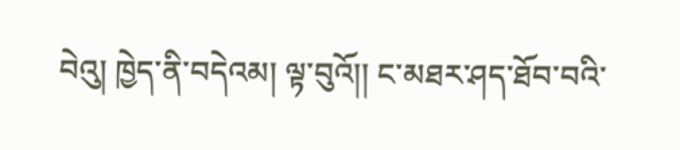བེའུ། ཁྱེད་ནི་བདེའམ། ལྟ་བུའོ།། ང་མཐར་ཤད་ཐོབ་བའི་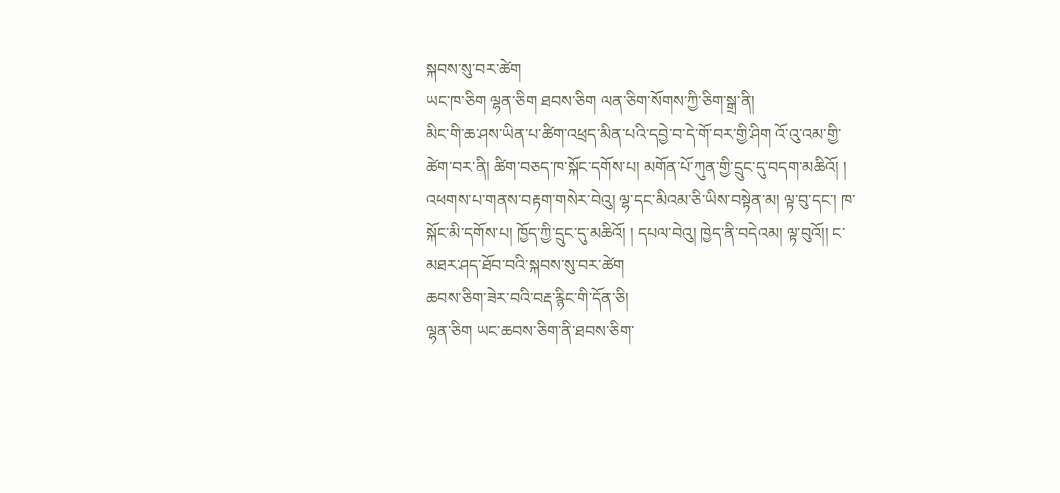སྐབས་སུ་བར་ཚེག
ཡང་ཁ་ཅིག ལྷན་ཅིག ཐབས་ཅིག ལན་ཅིག་སོགས་ཀྱི་ཅིག་སྒྲ་ནི།
མིང་གི་ཆ་ཤས་ཡིན་པ་ཚིག་འཕྲད་མིན་པའི་དབྱེ་བ་དེ་གོ་བར་གྱི་ཤིག འོ་འུ་འམ་གྱི་ཚེག་བར་ནི། ཚིག་བཅད་ཁ་སྐོང་དགོས་པ། མགོན་པོ་ཀུན་གྱི་དྲུང་དུ་བདག་མཆིའོ། ། འཕགས་པ་གནས་བརྟག་གསེར་བེའུ། ལྷ་དང་མིའམ་ཅི་ཡིས་བསྟེན་མ། ལྟ་བུ་དང་། ཁ་སྐོང་མི་དགོས་པ། ཁྱོད་ཀྱི་དྲུང་དུ་མཆིའོ། ། དཔལ་བེའུ། ཁྱེད་ནི་བདེའམ། ལྟ་བུའོ།། ང་མཐར་ཤད་ཐོབ་བའི་སྐབས་སུ་བར་ཚེག
ཆབས་ཅིག་ཟེར་བའི་བརྡ་རྙིང་གི་དོན་ཅི།
ལྷན་ཅིག ཡང་ཆབས་ཅིག་ནི་ཐབས་ཅིག་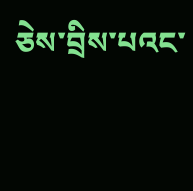ཅེས་བྲིས་པའང་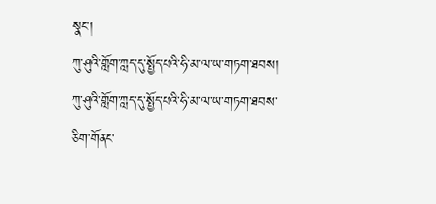སྣང་།
ཀུ་ཤུའི་གློག་ཀླད་དུ་སྤྱོད་པའི་ཧི་མ་ལ་ཡ་གཏག་ཐབས།
ཀུ་ཤུའི་གློག་ཀླད་དུ་སྤྱོད་པའི་ཧི་མ་ལ་ཡ་གཏག་ཐབས་ཅིག་གོནང་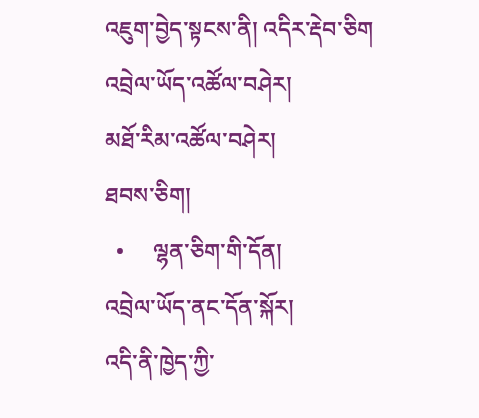འཇུག་བྱེད་སྟངས་ནི། འདིར་རྡེབ་ཅིག
འབྲེལ་ཡོད་འཚོལ་བཤེར།
མཐོ་རིམ་འཚོལ་བཤེར།
ཐབས་ཅིག།
  •     ལྷན་ཅིག་གི་དོན།
འབྲེལ་ཡོད་ནང་དོན་སྐོར།
འདི་ནི་ཁྱེད་ཀྱི་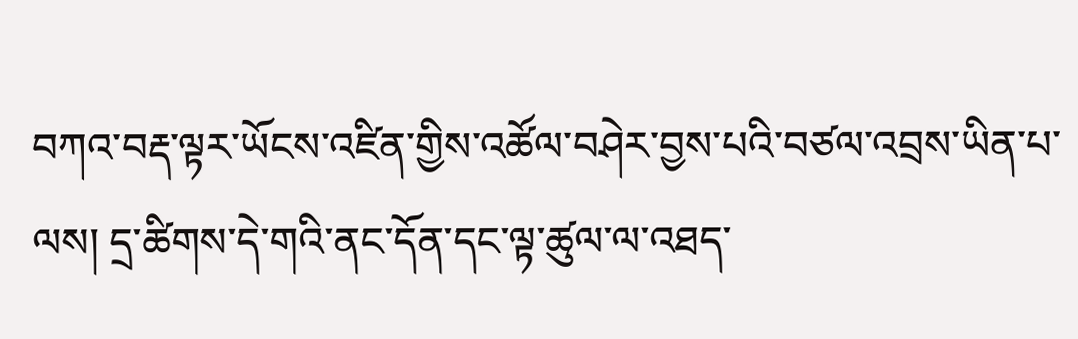བཀའ་བརྡ་ལྟར་ཡོངས་འཛིན་གྱིས་འཚོལ་བཤེར་བྱས་པའི་བཙལ་འབྲས་ཡིན་པ་ལས། དྲ་ཚིགས་དེ་གའི་ནང་དོན་དང་ལྟ་ཚུལ་ལ་འཐད་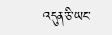འདུན་ཅི་ཡང་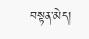བསྟན་མེད།